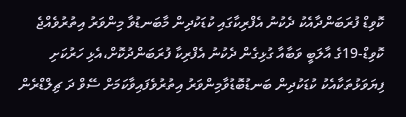ކޮވިޑް ފުރަބަންދާއެކު ދެކުނު އެފްރިކާގައި ކުޑަކުދިން މާބަނޑުވާ މިންވަރު އިތުރުވެއްޖެ
ކޮވިޑް-19ގެ އާލަބީ ވަބާއާ ގުޅިގެން ދެކުނު އެފްރިކާ ފުރަބަންދުކޮށް،އެޅި ހަރުކަށި ފިޔަވަޅުތަކާއެކު ކުޑަކުދިން ބަނޑުބޮޑުވާމިންވަރު އިތުރުވެފައިވާކަމަށް ސޭވް ދަ ޗިލްޑްރެން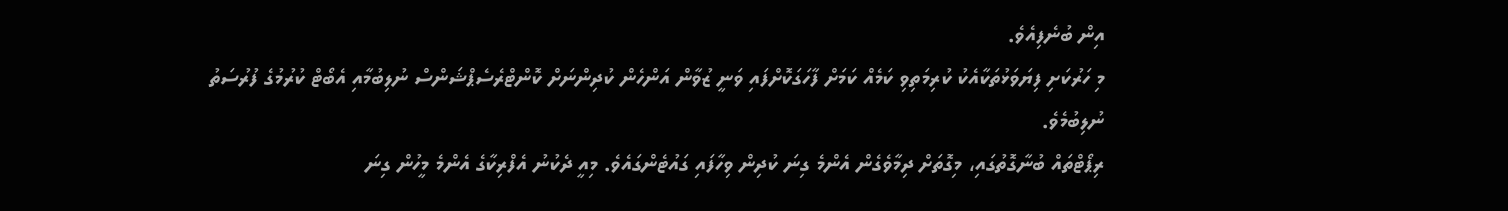އިން ބުނެފިއެވެ.
މި ހަރުކަށި ފިޔަވަޅުތަކާއެކު ކުރިމަތިވި ކަމެއް ކަމަށް ފާހަގަކޮށްފައި ވަނީ ޒުވާން އަންހެން ކުދިންނަށް ކޮންޓްރެސެޕްޝަންސް ނުލިބުމާއި އެބޯޓް ކުރުމުގެ ފުރުސަތު ނުލިބުމެވެ.
ރިޕޯޓްތައް ބުނާގޮތުގައި، މިގޮތަށް ދިމާވެގެން އެންމެ ގިނަ ކުދިން ވިހާފައި ގައުޓެންގައެވެ. މިއީ ދެކުނު އެފްރިކާގެ އެންމެ މީހުން ގިނަ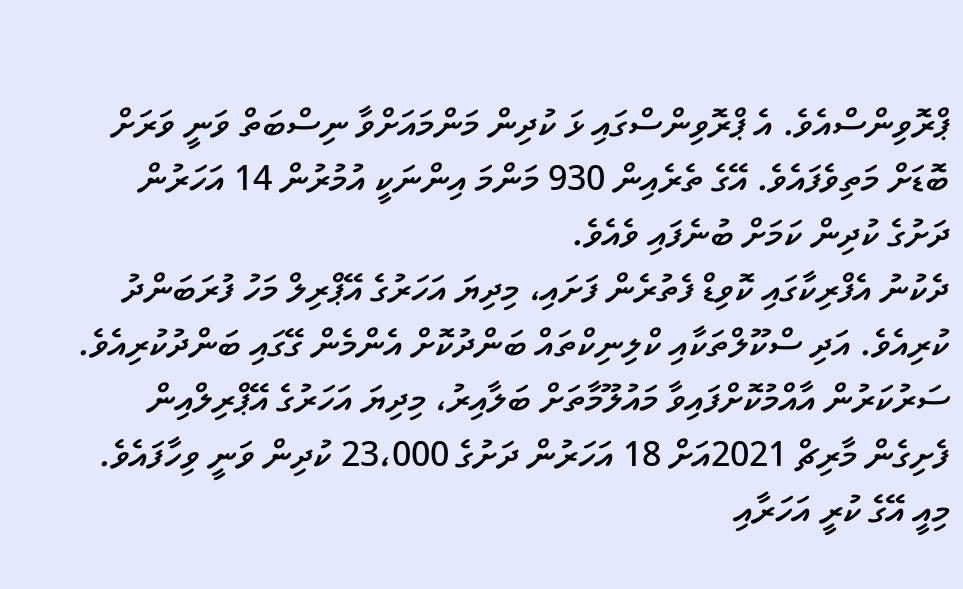ޕްރޮވިންސްއެވެ. އެ ޕްރޮވިންސްގައި ޅަ ކުދިން މަންމައަށްވާ ނިސްބަތް ވަނީ ވަރަށް ބޮޑަށް މަތިވެފައެވެ. އޭގެ ތެރެއިން 930 މަންމަ އިންނަކީ އުމުރުން 14 އަހަރުން ދަށުގެ ކުދިން ކަމަށް ބުނެފައި ވެއެވެ.
ދެކުނު އެފްރިކާގައި ކޮވިޑް ފެތުރެން ފަށައި، މިދިޔަ އަހަރުގެ އޭޕްރިލް މަހު ފުރަބަންދު ކުރިއެވެ. އަދި ސްކޫލްތަކާއި ކްލިނިކްތައް ބަންދުކޮށް އެންމެން ގޭގައި ބަންދުކުރިއެވެ.
ސަރުކަރުން އާއްމުކޮށްފައިވާ މައުލޫމާތަށް ބަލާއިރު، މިދިޔަ އަހަރުގެ އޭޕްރިލްއިން ފެށިގެން މާރިޗް 2021އަށް 18 އަހަރުން ދަށުގެ 23،000 ކުދިން ވަނީ ވިހާފައެވެ. މިއީ އޭގެ ކުރީ އަހަރާއި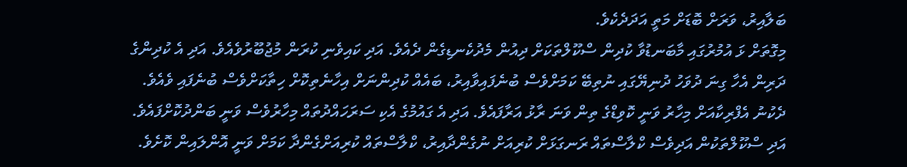ބަލާއިރު، ވަރަށް ބޮޑަށް މަތީ އަދަދެކެވެ.
މިގޮތަށް ޅަ އުމުރުގައި މާބަނޑުވާ ކުދިން ސްކޫލްތަކަށް ދިއުން މެދުކެނޑިގެން ދެއެވެ. އަދި ކައިވެނި ކުރަން މުޖުބޫރުވެއެވެ. އަދި އެ ކުދިންގެ ދަރިން އެހާ ގިނަ ދުވަހު ދުނިޔޭގައި ނުތިބޭ ކަމަށްވެސް ބުނެފައިވާއިރު، ބައެއް ކުދިންނަށް އިހާނެތިކޮށް ހިތާކަށްވެސް ބުނެފައި ވެއެވެ.
ދެކުނު އެފްރިކާއަށް މިހާރު ވަނީ ކޮވިޑްގެ ތިން ވަނަ ރާޅު އަރާފައެވެ. އަދި އެ ގައުމުގެ އެކި ސަރަހައްދުތައް މިހާރުވެސް ވަނީ ބަންދުކޮށްފައެވެ.
އަދި ސްކޫލްތަކުން އަދިވެސް ކްލާސްތައް ރަނގަޅަށް ކުރިއަށް ނުގެންދާއިރު، ކްލާސްތައް ކުރިއަށްގެންދާ ކަމަށް ވަނީ އޮންލައިން ކޮށެވެ.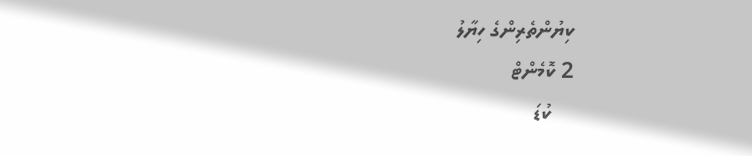ކިޔުންތެރިންގެ ހިޔާލު
2 ކޮމެންޓް
    ކުޑަ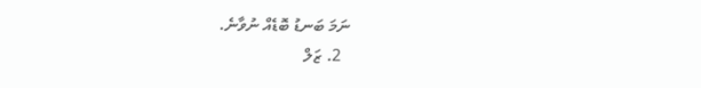ނަމަ ބަނޑު ބޮޑެއް ނުވާނެ.
  2. ޒަލް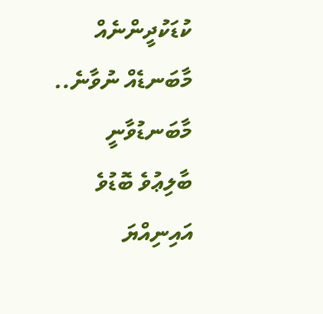ކުޑަކުދީންނެއް މާބަނޑެއް ނުވާނެ.. މާބަނޑުވާނީ ބާލިޢުވެ ބޮޑުވެ އައިނިއްޔަ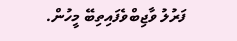ފަރުލު ވާޖިބްވެފައިތިބޭ މީހުން.